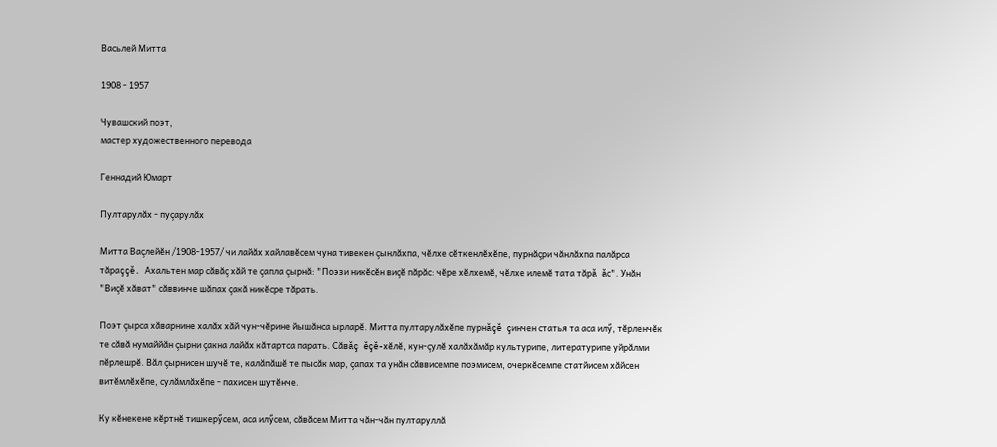Васьлей Митта

1908 - 1957

Чувашский поэт,
мастер художественного перевода

Геннадий Юмарт

Пултарулăх - пуçарулăх

Митта Ваçлейĕн /1908-1957/ чи лайăх хайлавĕсем чуна тивекен çынлăхпа, чĕлхе сĕткенлĕхĕпе, пурнăçри чăнлăхпа палăрса тăраççĕ. Ахальтен мар сăвăç хăй те çапла çырнă: "Поэзи никĕсĕн виçĕ пăрăс: чĕре хĕлхемĕ, чĕлхе илемĕ тата тăрă ăс". Унăн "Виçĕ хăват" сăввинче шăпах çакă никĕсре тăрать.

Поэт çырса хăварнине халăх хăй чун-чĕрине йышăнса ырларĕ. Митта пултарулăхĕпе пурнăçĕ çинчен статья та аса илӳ, тĕрленчĕк те сăвă нумаййăн çырни çакна лайăх кăтартса парать. Сăвăç ĕçĕ-хĕлĕ, кун-çулĕ халăхăмăр культурипе, литературипе уйрăлми пĕрлешрĕ. Вăл çырнисен шучĕ те, калăпăшĕ те пысăк мар, çапах та унăн сăввисемпе поэмисем, очеркĕсемпе статйисем хăйсен витĕмлĕхĕпе, сулăмлăхĕпе - пахисен шутĕнче.

Ку кĕнекене кĕртнĕ тишкерӳсем, аса илӳсем, сăвăсем Митта чăн-чăн пултаруллă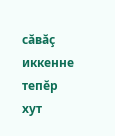сăвăç иккенне тепĕр хут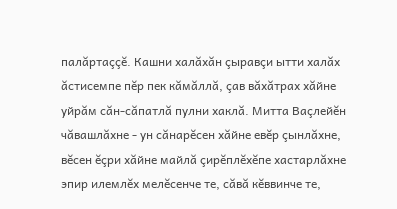палăртаççĕ. Кашни халăхăн çыравçи ытти халăх ăстисемпе пĕр пек кăмăллă, çав вăхăтрах хăйне уйрăм сăн-сăпатлă пулни хаклă. Митта Ваçлейĕн чăвашлăхне - ун сăнарĕсен хăйне евĕр çынлăхне, вĕсен ĕçри хăйне майлă çирĕплĕхĕпе хастарлăхне эпир илемлĕх мелĕсенче те, сăвă кĕввинче те,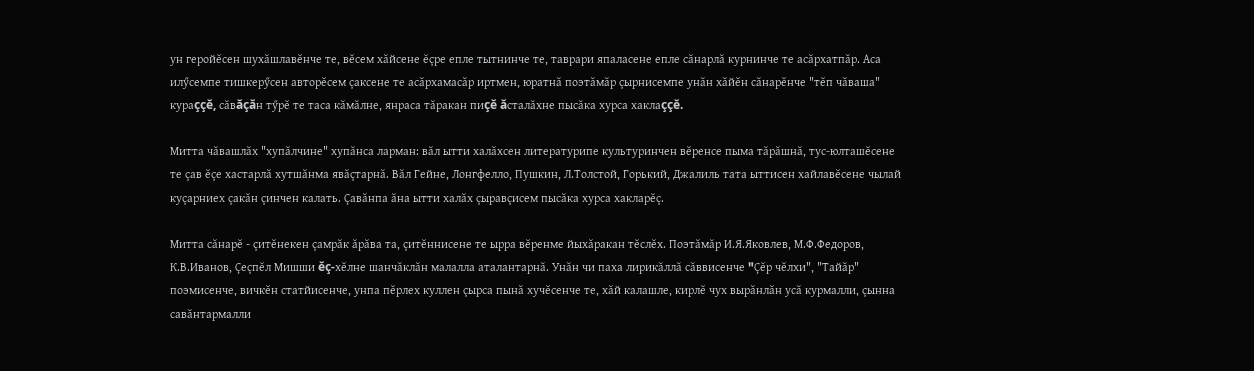ун геройĕсен шухăшлавĕнче те, вĕсем хăйсене ĕçре епле тытнинче те, таврари япаласене епле сăнарлă курнинче те асăрхатпăр. Аса илӳсемпе тишкерӳсен авторĕсем çаксене те асăрхамасăр иртмен, юратнă поэтăмăр çырнисемпе унăн хăйĕн сăнарĕнче "тĕп чăваша" кураççĕ, сăвăçăн тӳрĕ те таса кăмăлне, янраса тăракан пиçĕ ăсталăхне пысăка хурса хаклаççĕ.

Митта чăвашлăх "хупăлчине" хупăнса ларман: вăл ытти халăхсен литературипе культуринчен вĕренсе пыма тăрăшнă, тус-юлташĕсене те çав ĕçе хастарлă хутшăнма явăçтарнă. Вăл Гейне, Лонгфелло, Пушкин, Л.Толстой, Горький, Джалиль тата ыттисен хайлавĕсене чылай куçарниех çакăн çинчен калать. Çавăнпа ăна ытти халăх çыравçисем пысăка хурса хакларĕç.

Митта сăнарĕ - çитĕнекен çамрăк ăрăва та, çитĕннисене те ырра вĕренме йыхăракан тĕслĕх. Поэтăмăр И.Я.Яковлев, М.Ф.Федоров, К.В.Иванов, Çеçпĕл Мишши ĕç-хĕлне шанчăклăн малалла аталантарнă. Унăн чи паха лирикăллă сăввисенче "Çĕр чĕлхи", "Тайăр" поэмисенче, вичкĕн статйисенче, унпа пĕрлех куллен çырса пынă хучĕсенче те, хăй калашле, кирлĕ чух вырăнлăн усă курмалли, çынна савăнтармалли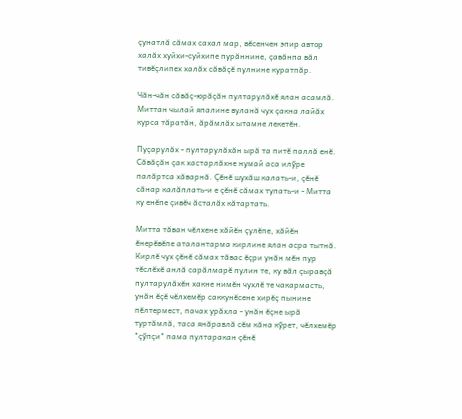çунатлă сăмах сахал мар, вĕсенчен эпир автор халăх хуйхи-суйхипе пурăннине, çавăнпа вăл тивĕçлипех халăх сăвăçĕ пулнине куратпăр.

Чăн-чăн сăвăç-юрăçăн пултарулăхĕ ялан асамлă. Миттан чылай япалине вуланă чух çакна лайăх курса тăратăн, ăрăмлăх ытамне лекетĕн.

Пуçарулăх - пултарулăхăн ырă та питĕ паллă енĕ. Сăвăçăн çак хастарлăхне нумай аса илӳре палăртса хăварнă. Çĕнĕ шухăш калать-и, çĕнĕ сăнар калăплать-и е çĕнĕ сăмах тупать-и - Митта ку енĕпе çивĕч ăсталăх кăтартать.

Митта тăван чĕлхене хăйĕн çулĕпе, хăйĕн ĕнерĕвĕпе аталантарма кирлине ялан асра тытнă. Кирлĕ чух çĕнĕ сăмах тăвас ĕçри унăн мĕн пур тĕслĕхĕ анлă сарăлмарĕ пулин те, ку вăл çыравçă пултарулăхĕн хакне нимĕн чухлĕ те чакармасть, унăн ĕçĕ чĕлхемĕр саккунĕсене хирĕç пынине пĕлтермест, пачах урăхла - унăн ĕçне ырă туртăмлă, таса янăравлă сĕм кăна кӳрет, чĕлхемĕр "çӳпçи" пама пултаракан çĕнĕ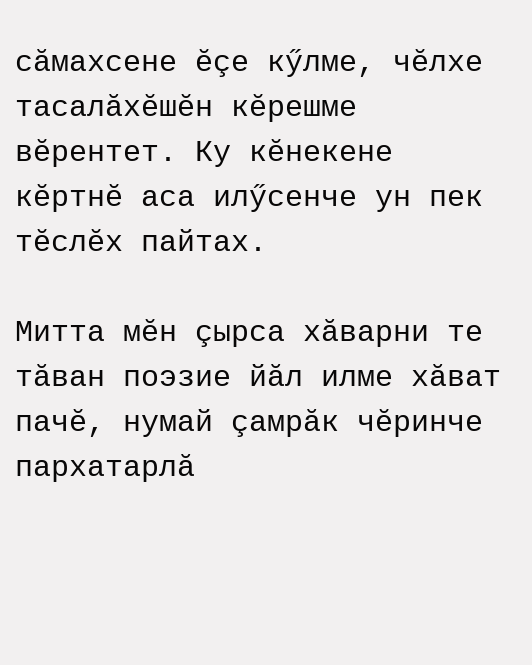сăмахсене ĕçе кӳлме, чĕлхе тасалăхĕшĕн кĕрешме вĕрентет. Ку кĕнекене кĕртнĕ аса илӳсенче ун пек тĕслĕх пайтах.

Митта мĕн çырса хăварни те тăван поэзие йăл илме хăват пачĕ, нумай çамрăк чĕринче пархатарлă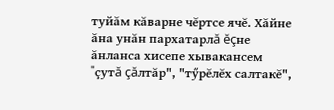туйăм кăварне чĕртсе ячĕ. Хăйне ăна унăн пархатарлă ĕçне ăнланса хисепе хывакансем "çутă çăлтăр", "тӳрĕлĕх салтакĕ",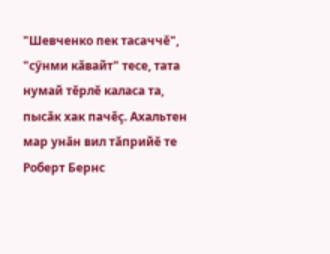"Шевченко пек тасаччĕ", "сӳнми кăвайт" тесе, тата нумай тĕрлĕ каласа та, пысăк хак пачĕç. Ахальтен мар унăн вил тăприйĕ те Роберт Бернс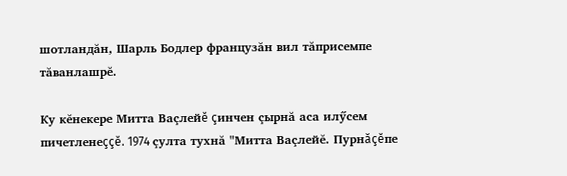шотландăн, Шарль Бодлер французăн вил тăприсемпе тăванлашрĕ.

Ку кĕнекере Митта Ваçлейĕ çинчен çырнă аса илӳсем пичетленеççĕ. 1974 çулта тухнă "Митта Ваçлейĕ. Пурнăçĕпе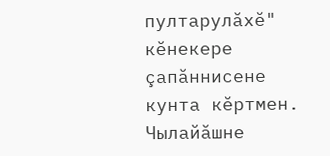пултарулăхĕ" кĕнекере çапăннисене кунта кĕртмен. Чылайăшне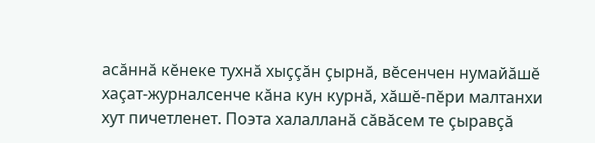асăннă кĕнеке тухнă хыççăн çырнă, вĕсенчен нумайăшĕ хаçат-журналсенче кăна кун курнă, хăшĕ-пĕри малтанхи хут пичетленет. Поэта халалланă сăвăсем те çыравçă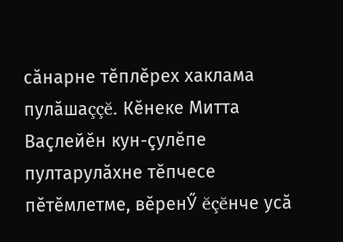сăнарне тĕплĕрех хаклама пулăшаççĕ. Кĕнеке Митта Ваçлейĕн кун-çулĕпе пултарулăхне тĕпчесе пĕтĕмлетме, вĕренӲ ĕçĕнче усă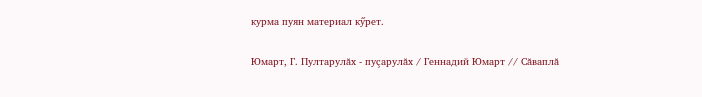курма пуян материал кӳрет.

Юмарт, Г. Пултарулăх - пуçарулăх / Геннадий Юмарт // Сăваплă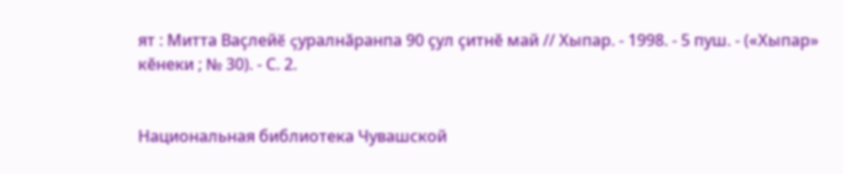ят : Митта Ваçлейĕ çуралнăранпа 90 çул çитнĕ май // Хыпар. - 1998. - 5 пуш. - («Хыпар» кĕнеки ; № 30). - С. 2.


Национальная библиотека Чувашской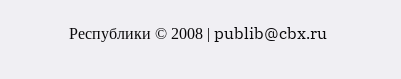Республики © 2008 | publib@cbx.ru